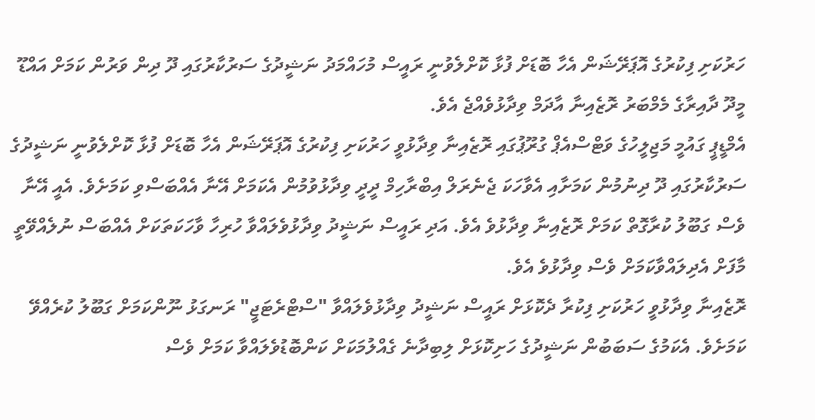ހަރުކަށި ފިކުރުގެ އޮޕަރޭޝަން އެހާ ބޮޑަށް ފުޅާ ކޮށްލެވުނީ ރައީސް މުހައްމަދު ނަޝީދުގެ ސަރުކާރުގައި ދޫ ދިން ވަރުން ކަމަށް އައްޑޫ މީދޫ ދާއިރާގެ މެމްބަރު ރޮޒެއިނާ އާދަމް ވިދާޅުވެއްޖެ އެވެ.
އެމްޑީޕީ ގައުމީ މަޖިލީހުގެ ވަޓްސްއެޕް ގުރޫޕުގައި ރޮޒެއިނާ ވިދާޅުވީ ހަރުކަށި ފިކުރުގެ އޮޕަރޭޝަން އެހާ ބޮޑަށް ފުޅާ ކޮށްލެވުނީ ނަޝީދުގެ ސަރުކާރުގައި ދޫ ދިނުމުން ކަމަށާއި އެވާހަކަ ޖެނެރަލް އިބްރާހިމް ދީދީ ވިދާޅުވުމުން އެކަމަށް އޭނާ އެއްބަސްވި ކަމަށެވެ. އެއީ އޭނާ ވެސް ގަބޫލު ކުރާގޮތް ކަމަށް ރޮޒެއިނާ ވިދާޅުވެ އެވެ. އަދި ރައީސް ނަޝީދު ވިދާޅުވެލައްވާ ހުރިހާ ވާހަކަތަކަށް އެއްބަސް ނުލެއްވޭތީ މާފަށް އެދިލައްވާކަމަށް ވެސް ވިދާޅުވެ އެވެ.
ރޮޒެއިނާ ވިދާޅުވީ ހަރުކަށި ފިކުރާ ދެކޮޅަށް ރައީސް ނަޝީދު ވިދާޅުވެލައްވާ "ސްޓްރެޓަޖީ" ރަނގަޅު ނޫންކަމަށް ގަބޫލު ކުރެއްވޭ ކަމަށެވެ. އެކަމުގެ ސަބަބުން ނަޝީދުގެ ހަށިކޮޅަށް ލިބިދާނެ ގެއްލުމަކަށް ކަންބޮޑުވެލައްވާ ކަމަށް ވެސް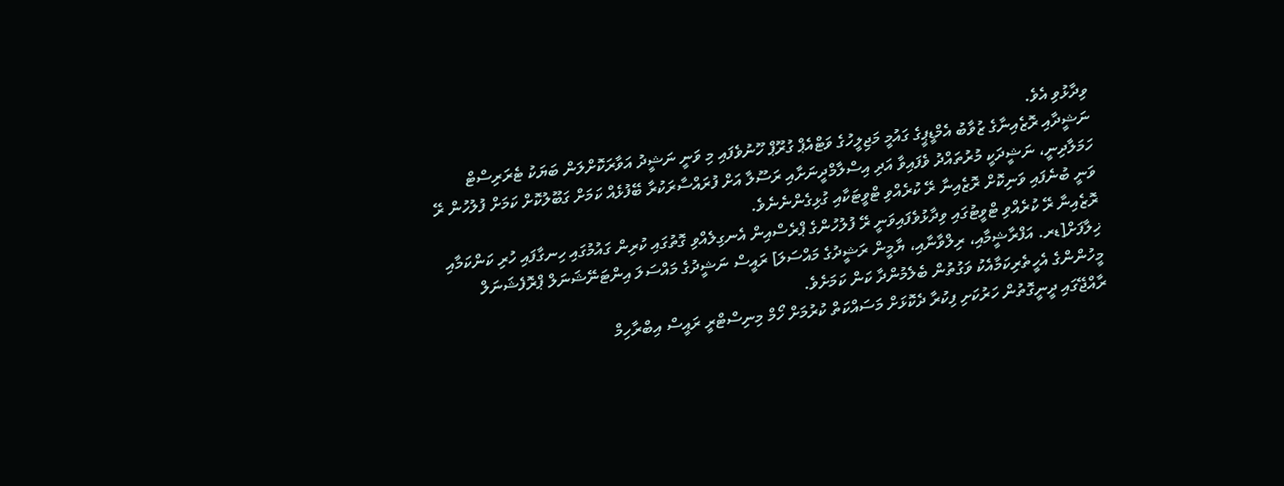ވިދާޅުވި އެވެ.
ނަޝީދާއި ރޮޒެއިނާގެ ޒުވާބު އެމްޑީޕީގެ ގައުމީ މަޖިލީހުގެ ވަޓްއެޕް ގުރޫޕް ހޫނުވެފައި މި ވަނީ ނަޝީދު އަވާރަކޮށްލަން ބަޔަކު ޓެރަރިސްޓް ހަމަލާދިނީ، ނަޝީދަކީ މުރުތައްދު ވެފައިވާ އަދި އިސްލާމްދީނަށާއި ރަސޫލާ އަށް ފުރައްސާރަކުރާ ބޭފުޅެއް ކަމަށް ގަބޫލުކޮށް ކަމަށް ފުލުހުން ރޭ ވަނީ ބުނެފައި ވަނިކޮށް ރޮޒެއިނާ ރޭ ކުރެއްވި ޓްވީޓަކާއި ގުޅިގެންނެނެވެ.
ރޮޒެއިނާ ރޭ ކުރެއްވި ޓްވީޓުގައި ވިދާޅުވެފައިވަނީ ރޭ ފުލުހުންގެ ޕްރެސްއިން އެނގިލެއްވި ގޮތުގައި ކުރިން ގައުމުގައި ހިނގާފައި ހުރި ކަންކަމާއި ޚިލާފަށް[ޑރ. އަފްރާޝީމާއި، ރިލްވާނާއި، ޔާމީން ރަޝީދުގެ މައްސަލަ] ރައީސް ނަޝީދުގެ މައްސަލަ އިންޓަނޭޝަނަލް ޕްރޮފެޝަނަލް މީހުންންގެ އެހީތެރިކަމާއެކު ވަގުތުން ބެލެމުންދާ ކަން ކަމަށެވެ.
ރާއްޖޭގައި ދީނީގޮތުން ހަރުކަށި ފިކުރާ ދެކޮޅަށް މަސައްކަތް ކުރުމަށް ހޯމް މިނިސްޓްރީ ރައީސް އިބްރާހިމް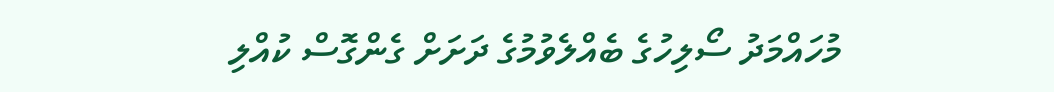މުހައްމަދު ސޯލިހުގެ ބެއްލެވުމުގެ ދަށަށް ގެންގޮސް ކުއްލި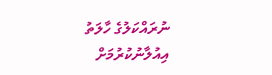ނުރައްކަލުގެ ހާލަތު އިއުލާނުކުރުމަށް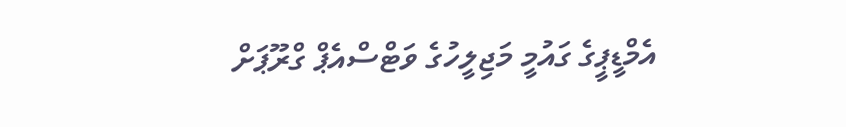އެމްޑީޕީގެ ގައުމީ މަޖިލީހުގެ ވަޓްސްއެޕް ގްރޫޕަށް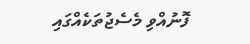ފޮނުއްވި މެސެޖުތަކެއްގައި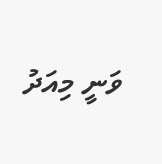ވަނީ މިއަދު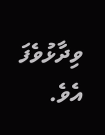ވިދާޅުވެފަ އެވެ.